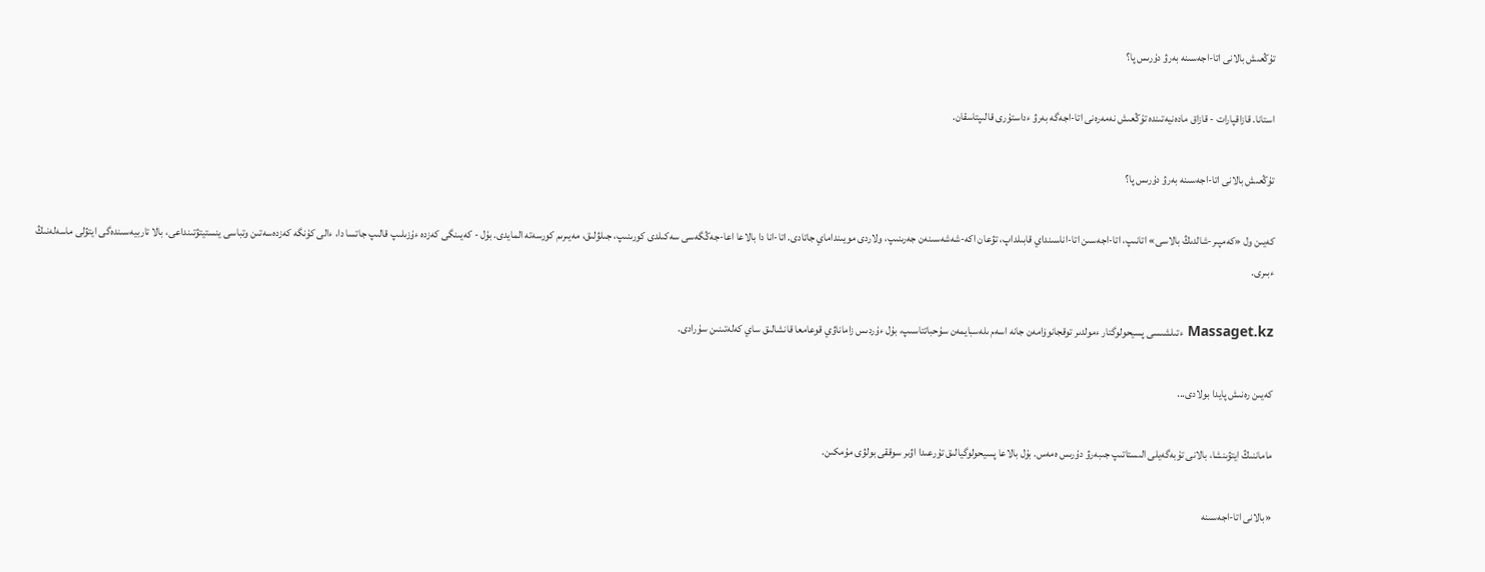تۇڭعىش بالانى اتا-اجەسىنە بەرۋ دۇرىس پا؟

استانا. قازاقپارات - قازاق مادەنيەتىندە تۇڭعىش نەمەرەنى اتا-اجەگە بەرۋ ءداستۇرى قالىپتاسقان.

تۇڭعىش بالانى اتا-اجەسىنە بەرۋ دۇرىس پا؟

كەيىن ول «كەمپىر-شالدىڭ بالاسى» اتانىپ، اتا-اجەسىن اتا-اناسىنداي قابىلداپ، تۋعان اكە-شەشەسىنەن جەرىنىپ، ولاردى مويىنداماي جاتادى. اتا-انا دا بالاعا اعا-جەڭگەسى سەكىلدى كورىنىپ، جىلۋلىق، مەيىرىم كورسەتە المايدى. بۇل - كەيىنگى كەزدە ءۇزىلىپ قالىپ جاتسا دا، ءالى كۇنگە كەزدەسەتىن وتباسى ينستيتۋتىنداعى، بالا تاربيەسىندەگى ايتۋلى ماسەلەنىڭ ءبىرى.

Massaget.kz ءتىلشىسى پسيحولوگتار ءمولدىر توقجانوۆامەن جانە اسەم ىلەسبايمەن سۇحباتتاسىپ، بۇل ءۇردىس زاماناۋي قوعامعا قانشالىق ساي كەلەتىنىن سۇرادى.

كەيىن رەنىش پايدا بولادى...

ماماننىڭ ايتۋىنشا، بالانى تۇبەگەيلى الىستاتىپ جىبەرۋ دۇرىس ەمەس. بۇل بالاعا پسيحولوگيالىق تۇرعىدا اۋىر سوققى بولۋى مۇمكىن.

«بالانى اتا-اجەسىنە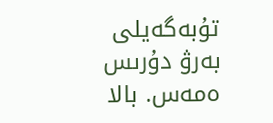تۇبەگەيلى بەرۋ دۇرىس ەمەس. بالا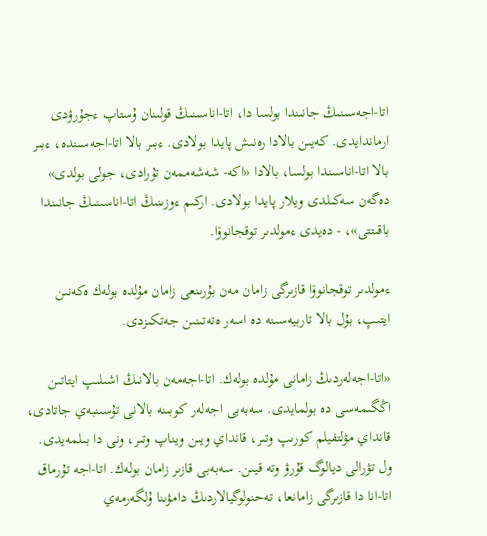اتا-اجەسىنىڭ جانىندا بولسا دا، اتا-اناسىنىڭ قولىنان ۇستاپ ءجۇرۋدى ارماندايدى. كەيىن بالادا رەنىش پايدا بولادى. ءبىر بالا اتا-اجەسىندە، ءبىر بالا اتا-اناسىندا بولسا، بالادا «اكە- شەشەممەن تۇرادى، جولى بولدى» دەگەن سەكىلدى ويلار پايدا بولادى. اركىم ءوزىنىڭ اتا-اناسىنىڭ جانىندا باقىتتى»، - دەيدى ءمولدىر توقجانوۆا.

ءمولدىر توقجانوۆا قازىرگى زامان مەن بۇرىنعى زامان مۇلدە بولەك ەكەنىن ايتىپ، بۇل بالا تاربيەسىنە دە اسەر ەتەتىنىن جەتكىزدى.

«اتا-اجەلەردىڭ زامانى مۇلدە بولەك. اتا-اجەمەن بالانىڭ اشىلىپ ايتاتىن اڭگىمەسى دە بولمايدى. سەبەبى اجەلەر كوبىنە بالانى تۇسىنبەي جاتادى، قانداي مۋلتفيلم كورىپ وتىر، قانداي ويىن ويناپ وتىر، ونى دا بىلمەيدى. ول تۋرالى ديالوگ قۇرۋ وتە قيىن. سەبەبى قازىر زامان بولەك. اتا-اجە تۇرماق اتا-انا دا قازىرگى زامانعا، تەحنولوگيالاردىڭ دامۋىنا ۇلگەرمەي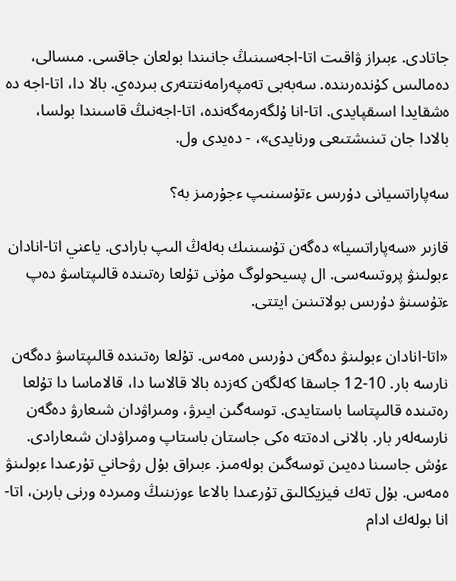جاتادى. ءبىراز ۋاقىت اتا-اجەسىنىڭ جانىندا بولعان جاقسى. مىسالى، دەمالىس كۇندەرىندە. سەبەبى تەمپەرامەنتتەرى بىردەي. بالا دا، اتا-اجە دە ەشقايدا اسىقپايدى. اتا-انا ۇلگەرمەگەندە، اتا-اجەنىڭ قاسىندا بولسا، بالادا جان تىنىشتىعى ورنايدى»، - دەيدى ول.

سەپاراتسيانى دۇرىس ءتۇسىنىپ ءجۇرمىز بە؟

قازىر «سەپاراتسيا» دەگەن تۇسىنىك بەلەڭ الىپ بارادى. ياعني اتا-انادان ءبولىنۋ پروتسەسى. ال پسيحولوگ مۇنى تۇلعا رەتىندە قالىپتاسۋ دەپ ءتۇسىنۋ دۇرىس بولاتىنىن ايتتى.

«اتا-انادان ءبولىنۋ دەگەن دۇرىس ەمەس. تۇلعا رەتىندە قالىپتاسۋ دەگەن نارسە بار. 10-12 جاسقا كەلگەن كەزدە بالا قالاسا دا، قالاماسا دا تۇلعا رەتىندە قالىپتاسا باستايدى. توسەگىن ايىرۋ، ومىراۋدان شىعارۋ دەگەن نارسەلەر بار. بالانى ادەتتە ەكى جاستان باستاپ ومىراۋدان شىعارادى. ءۇش جاسىنا دەيىن توسەگىن بولەمىز. ءبىراق بۇل رۋحاني تۇرعىدا ءبولىنۋ ەمەس. بۇل تەك فيزيكالىق تۇرعىدا بالاعا ءوزىنىڭ ومىردە ورنى بارىن، اتا-انا بولەك ادام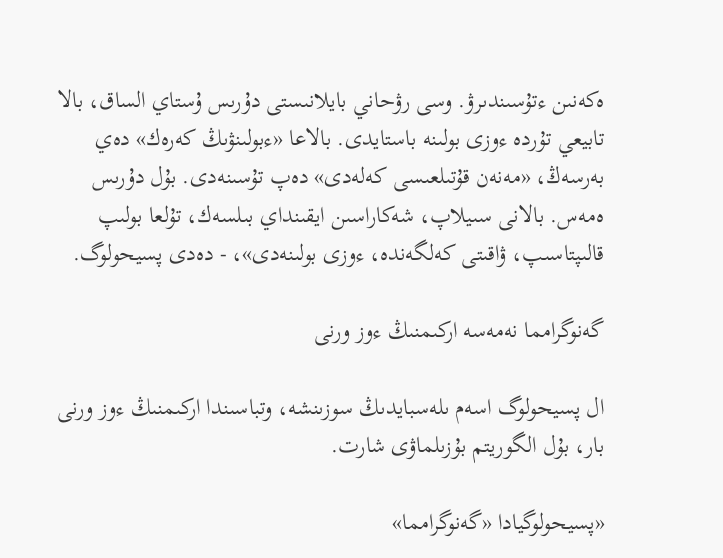ەكەنىن ءتۇسىندىرۋ. وسى رۋحاني بايلانىستى دۇرىس ۇستاي الساق، بالا تابيعي تۇردە ءوزى بولىنە باستايدى. بالاعا «ءبولىنۋىڭ كەرەك» دەي بەرسەڭ، «مەنەن قۇتىلعىسى كەلەدى» دەپ تۇسىنەدى. بۇل دۇرىس ەمەس. بالانى سىيلاپ، شەكاراسىن ايقىنداي بىلسەك، تۇلعا بولىپ قالىپتاسىپ، ۋاقىتى كەلگەندە، ءوزى بولىنەدى»، - دەدى پسيحولوگ.

گەنوگرامما نەمەسە اركىمنىڭ ءوز ورنى

ال پسيحولوگ اسەم ىلەسبايدىڭ سوزىنشە، وتباسىندا اركىمنىڭ ءوز ورنى بار، بۇل الگوريتم بۇزىلماۋى شارت.

«پسيحولوگيادا «گەنوگرامما»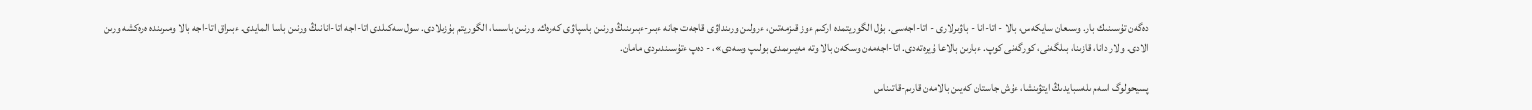دەگەن تۇسىنىك بار. وسىعان سايكەس، بالا - اتا-انا - باۋىرلارى - اتا-اجەسى. بۇل الگوريتمدە اركىم ءوز قىزمەتىن، ءرولىن ورىنداۋى قاجەت جانە ءبىر-ءبىرىنىڭ ورنىن باسپاۋى كەرەك. ورنىن باسسا، الگوريتم بۇزىلادى. سول سەكىلدى اتا-اجە اتا-انانىڭ ورنىن باسا المايدى. ءبىراق اتا-اجە بالا ومىرىندە ەرەكشە ورىن الادى. ولار دانا، قازىنا، بىلگەنى، كورگەنى كوپ. ءبارىن بالاعا ۇيرەتەدى. اتا-اجەمەن وسكەن بالا وتە مەيىرىمدى بولىپ وسەدى»، - دەپ ءتۇسىندىردى مامان.

پسيحولوگ اسەم ىلەسبايدىڭ ايتۋىنشا، ءۇش جاستان كەيىن بالامەن قارىم-قاتىناس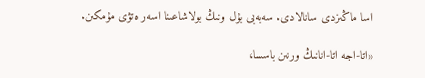اسا ماڭىزدى سانالادى. سەبەبى بۇل ونىڭ بولاشاعىنا اسەر ەتۋى مۇمكىن.

«اتا-اجە اتا-انانىڭ ورنىن باسسا،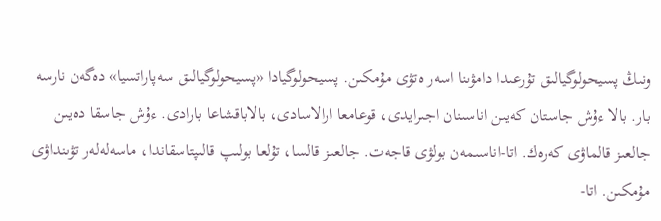ونىڭ پسيحولوگيالىق تۇرعىدا دامۋىنا اسەر ەتۋى مۇمكىن. پسيحولوگيادا «پسيحولوگيالىق سەپاراتسيا» دەگەن نارسە بار. بالا ءۇش جاستان كەيىن اناسىنان اجىرايدى، قوعامعا ارالاسادى، بالاباقشاعا بارادى. ءۇش جاسقا دەيىن جالعىز قالماۋى كەرەك. اتا-اناسىمەن بولۋى قاجەت. جالعىز قالسا، تۇلعا بولىپ قالىپتاسقاندا، ماسەلەلەر تۋىنداۋى مۇمكىن. اتا-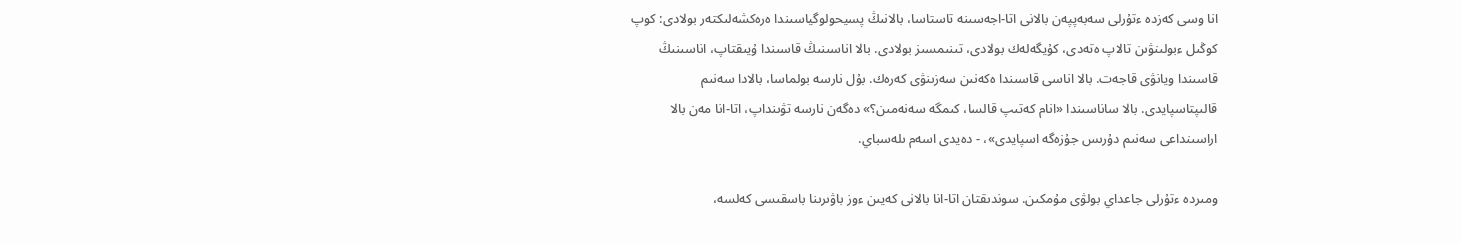انا وسى كەزدە ءتۇرلى سەبەپپەن بالانى اتا-اجەسىنە تاستاسا، بالانىڭ پسيحولوگياسىندا ەرەكشەلىكتەر بولادى: كوپ كوڭىل ءبولىنۋىن تالاپ ەتەدى، كۇيگەلەك بولادى، تىنىمسىز بولادى. بالا اناسىنىڭ قاسىندا ۇيىقتاپ، اناسىنىڭ قاسىندا ويانۋى قاجەت. بالا اناسى قاسىندا ەكەنىن سەزىنۋى كەرەك. بۇل نارسە بولماسا، بالادا سەنىم قالىپتاسپايدى. بالا ساناسىندا «انام كەتىپ قالسا، كىمگە سەنەمىن؟» دەگەن نارسە تۋىنداپ، اتا-انا مەن بالا اراسىنداعى سەنىم دۇرىس جۇزەگە اسپايدى»، - دەيدى اسەم ىلەسباي.

ومىردە ءتۇرلى جاعداي بولۋى مۇمكىن. سوندىقتان اتا-انا بالانى كەيىن ءوز باۋىرىنا باسقىسى كەلسە،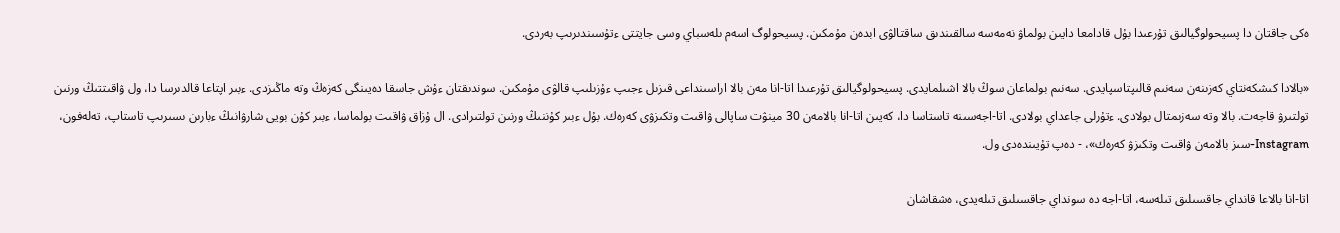ەكى جاقتان دا پسيحولوگيالىق تۇرعىدا بۇل قادامعا دايىن بولماۋ نەمەسە سالقىندىق ساقتالۋى ابدەن مۇمكىن. پسيحولوگ اسەم ىلەسباي وسى جايتتى ءتۇسىندىرىپ بەردى.

«بالادا كىشكەنتاي كەزىنەن سەنىم قالىپتاسپايدى. سەنىم بولماعان سوڭ بالا اشىلمايدى. پسيحولوگيالىق تۇرعىدا اتا-انا مەن بالا اراسىنداعى قىزىل ءجىپ ءۇزىلىپ قالۋى مۇمكىن. سوندىقتان ءۇش جاسقا دەيىنگى كەزەڭ وتە ماڭىزدى. ءبىر اپتاعا قالدىرسا دا، ول ۋاقىتتىڭ ورنىن تولتىرۋ قاجەت. بالا وتە سەزىمتال بولادى. ءتۇرلى جاعداي بولادى. اتا-اجەسىنە تاستاسا دا، كەيىن اتا-انا بالامەن 30 مينۋت ساپالى ۋاقىت وتكىزۋى كەرەك. بۇل ءبىر كۇننىڭ ورنىن تولتىرادى. ال ۇزاق ۋاقىت بولماسا، ءبىر كۇن بويى شارۋانىڭ ءبارىن ىسىرىپ تاستاپ، تەلەفون، Instagram-سىز بالامەن ۋاقىت وتكىزۋ كەرەك»، - دەپ تۇيىندەدى ول.

اتا-انا بالاعا قانداي جاقسىلىق تىلەسە، اتا-اجە دە سونداي جاقسىلىق تىلەيدى، ەشقاشان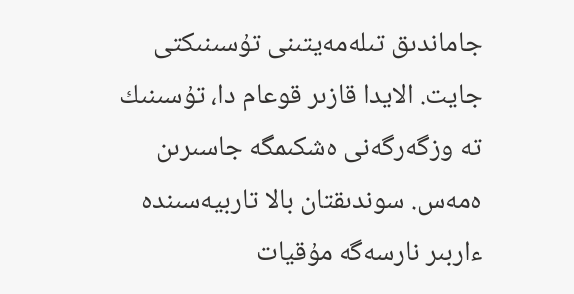جاماندىق تىلەمەيتىنى تۇسىنىكتى جايت. الايدا قازىر قوعام دا، تۇسىنىك تە وزگەرگەنى ەشكىمگە جاسىرىن ەمەس. سوندىقتان بالا تاربيەسىندە ءاربىر نارسەگە مۇقيات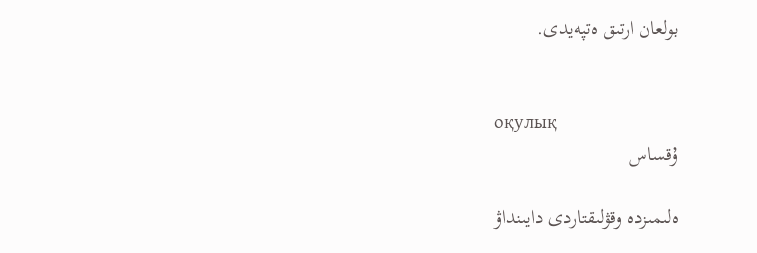بولعان ارتىق ەتپەيدى.


оқулық
ۇقساس

ەلىمىزدە وقۋلىقتاردى دايىنداۋ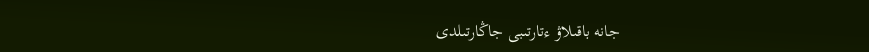جانە باقىلاۋ ءتارتىبى جاڭارتىلدى